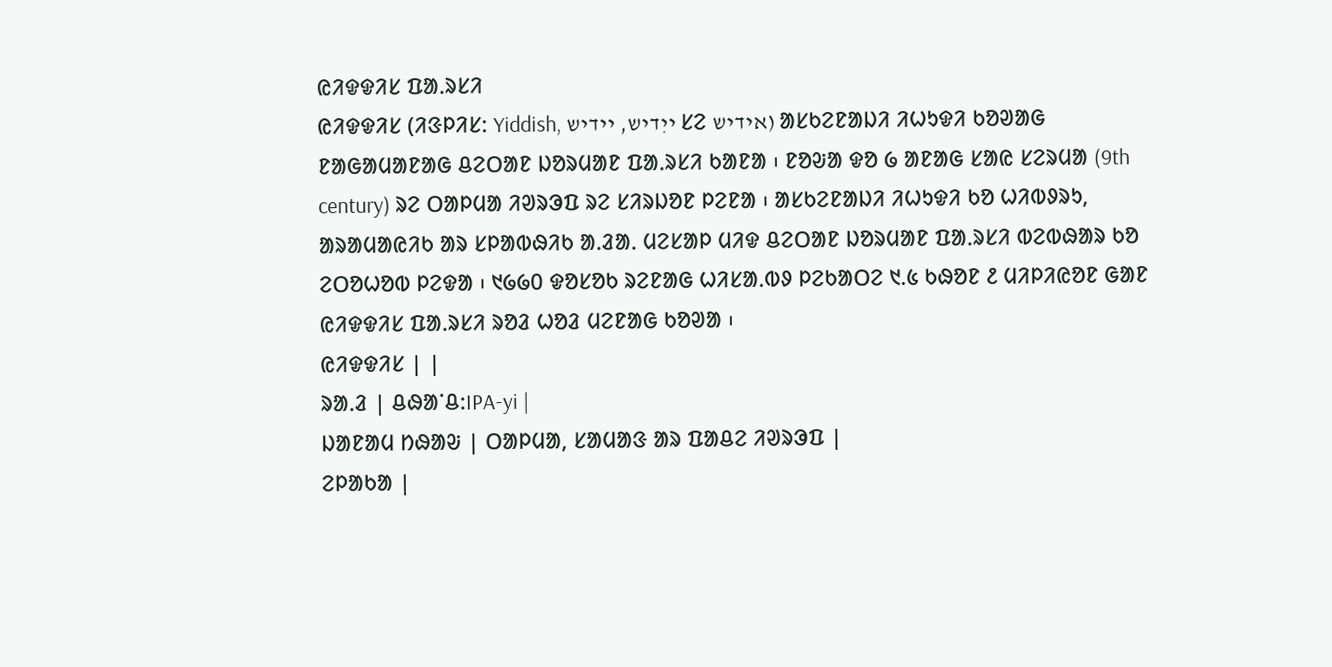ᱭᱤᱫᱫᱤᱥ ᱯᱟᱹᱨᱥᱤ
ᱭᱤᱫᱫᱤᱥ (ᱤᱝᱞᱤᱥ: Yiddish, ייִדיש, יידיש ᱥᱮ אידיש) ᱟᱥᱠᱮᱱᱟᱡᱤ ᱤᱦᱩᱫᱤ ᱠᱚᱣᱟᱜ ᱱᱟᱜᱟᱢᱟᱱᱟᱜ ᱪᱮᱛᱟᱱ ᱡᱚᱨᱢᱟᱱ ᱯᱟᱹᱨᱥᱤ ᱠᱟᱱᱟ ᱾ ᱱᱚᱶᱟ ᱫᱚ ᱙ ᱟᱱᱟᱜ ᱥᱟᱭ ᱥᱮᱨᱢᱟ (9th century) ᱨᱮ ᱛᱟᱞᱢᱟ ᱤᱣᱨᱳᱯ ᱨᱮ ᱥᱤᱨᱡᱚᱱ ᱞᱮᱱᱟ ᱾ ᱟᱥᱠᱮᱱᱟᱡᱤ ᱤᱦᱩᱫᱤ ᱠᱚ ᱦᱤᱵᱽᱨᱩ, ᱟᱨᱟᱢᱟᱭᱤᱠ ᱟᱨ ᱥᱞᱟᱵᱷᱤᱠ ᱟᱹᱲᱟᱹ ᱢᱮᱥᱟᱞ ᱢᱤᱫ ᱪᱮᱛᱟᱱ ᱡᱚᱨᱢᱟᱱ ᱯᱟᱹᱨᱥᱤ ᱵᱮᱵᱷᱟᱨ ᱠᱚ ᱮᱛᱚᱦᱚᱵ ᱞᱮᱫᱟ ᱾ ᱑᱙᱙᱐ ᱫᱚᱥᱚᱠ ᱨᱮᱱᱟᱜ ᱦᱤᱥᱟᱹᱵᱽ ᱞᱮᱠᱟᱛᱮ ᱑.᱕ ᱠᱷᱚᱱ ᱒ ᱢᱤᱞᱤᱭᱚᱱ ᱜᱟᱱ ᱭᱤᱫᱫᱤᱥ ᱯᱟᱹᱨᱥᱤ ᱨᱚᱲ ᱦᱚᱲ ᱢᱮᱱᱟᱜ ᱠᱚᱣᱟ ᱾
ᱭᱤᱫᱫᱤᱥ | |
ᱨᱟᱹᱲ | ᱪᱷᱟᱸᱪ:IPA-yi |
ᱡᱟᱱᱟᱢ ᱴᱷᱟᱶ | ᱛᱟᱞᱢᱟ, ᱥᱟᱢᱟᱝ ᱟᱨ ᱯᱟᱪᱮ ᱤᱣᱨᱳᱯ |
ᱮᱞᱟᱠᱟ |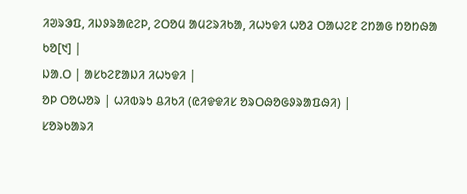ᱤᱣᱨᱳᱯ, ᱤᱡᱽᱨᱟᱭᱮᱞ, ᱮᱛᱚᱢ ᱟᱢᱮᱨᱤᱠᱟ, ᱤᱦᱩᱫᱤ ᱦᱚᱲ ᱛᱟᱦᱮᱱ ᱮᱴᱟᱜ ᱴᱚᱴᱷᱟ ᱠᱚ[᱑] |
ᱡᱟᱹᱛ | ᱟᱥᱠᱮᱱᱟᱡᱤ ᱤᱦᱩᱫᱤ |
ᱚᱞ ᱛᱚᱦᱚᱨ | ᱦᱤᱵᱨᱩ ᱪᱤᱠᱤ (ᱭᱤᱫᱫᱤᱥ ᱚᱨᱛᱷᱚᱜᱽᱨᱟᱯᱷᱤ) |
ᱥᱚᱨᱠᱟᱨᱤ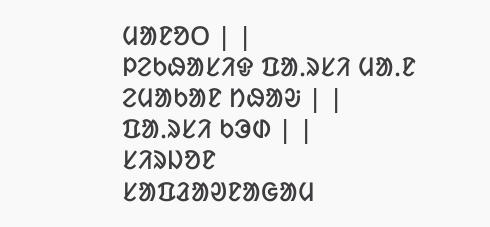ᱢᱟᱱᱚᱛ | |
ᱞᱮᱠᱷᱟᱥᱤᱫ ᱯᱟᱹᱨᱥᱤ ᱢᱟᱹᱱ ᱮᱢᱟᱠᱟᱱ ᱴᱷᱟᱶ | |
ᱯᱟᱹᱨᱥᱤ ᱠᱳᱰ | |
ᱥᱤᱨᱡᱚᱱ
ᱥᱟᱯᱲᱟᱣᱱᱟᱜᱟᱢ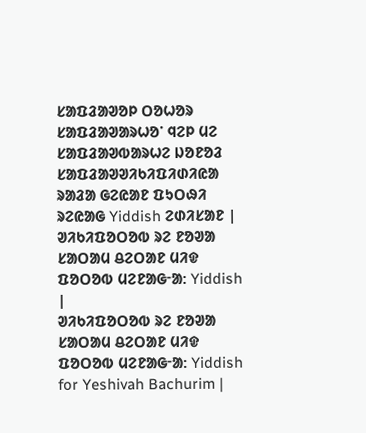ᱥᱟᱯᱲᱟᱣᱚᱞ ᱛᱚᱦᱚᱨ
ᱥᱟᱯᱲᱟᱣᱟᱨᱦᱚᱸ ᱧᱮᱞ ᱢᱮ
ᱥᱟᱯᱲᱟᱣᱵᱟᱨᱦᱮ ᱡᱚᱱᱚᱲ
ᱥᱟᱯᱲᱟᱣᱣᱤᱠᱤᱯᱤᱰᱤᱭᱟ ᱨᱟᱲᱟ ᱜᱮᱭᱟᱱ ᱯᱩᱛᱷᱤ ᱨᱮᱭᱟᱜ Yiddish ᱮᱰᱤᱥᱟᱱ |
ᱣᱤᱠᱤᱯᱚᱛᱚᱵ ᱨᱮ ᱱᱚᱣᱟ ᱥᱟᱛᱟᱢ ᱪᱮᱛᱟᱱ ᱢᱤᱫ ᱯᱚᱛᱚᱵ ᱢᱮᱱᱟᱜᱼᱟ: Yiddish |
ᱣᱤᱠᱤᱯᱚᱛᱚᱵ ᱨᱮ ᱱᱚᱣᱟ ᱥᱟᱛᱟᱢ ᱪᱮᱛᱟᱱ ᱢᱤᱫ ᱯᱚᱛᱚᱵ ᱢᱮᱱᱟᱜᱼᱟ: Yiddish for Yeshivah Bachurim |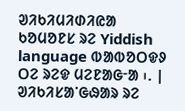ᱣᱤᱠᱤᱢᱤᱰᱤᱭᱟ ᱠᱚᱢᱚᱱᱥ ᱨᱮ Yiddish language ᱵᱟᱵᱚᱛᱫᱽ ᱛᱮ ᱨᱮᱫ ᱢᱮᱱᱟᱜᱼᱟ ᱾. |
ᱣᱤᱠᱤᱥᱟᱸᱜᱷᱟᱨ ᱨᱮ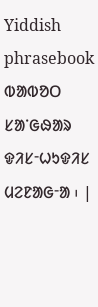Yiddish phrasebook ᱵᱟᱵᱚᱛ ᱥᱟᱸᱜᱷᱟᱨ ᱫᱤᱥᱼᱦᱩᱫᱤᱥ ᱢᱮᱱᱟᱜᱼᱟ ᱾ |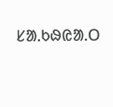ᱥᱟᱹᱠᱷᱭᱟᱹᱛ